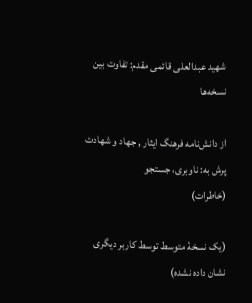شهید عبدالعلی قائمی مقدم: تفاوت بین نسخه‌ها

از دانش‌نامه فرهنگ ایثار , جهاد و شهادت
پرش به: ناوبری، جستجو
(خاطرات)

(یک نسخهٔ متوسط توسط کاربر دیگری نشان داده نشده)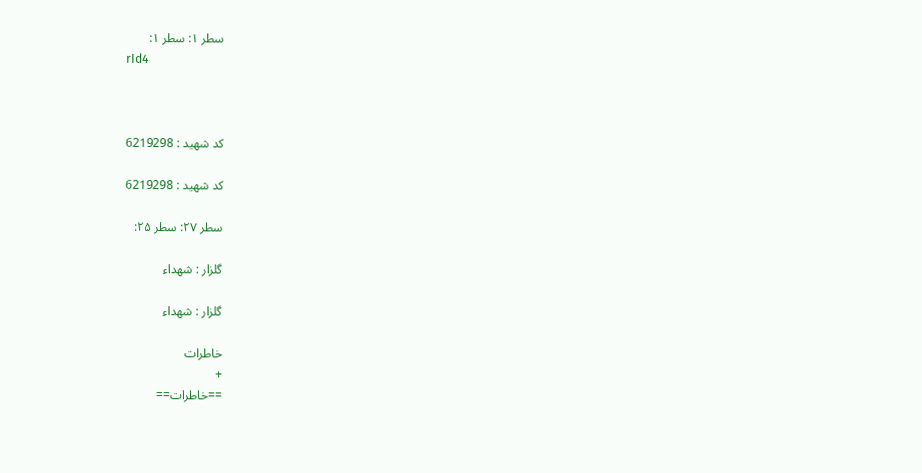سطر ۱: سطر ۱:
rId4



کد شهید : 6219298

کد شهید : 6219298

سطر ۲۷: سطر ۲۵:

گلزار : شهداء

گلزار : شهداء

خاطرات
+
==خاطرات==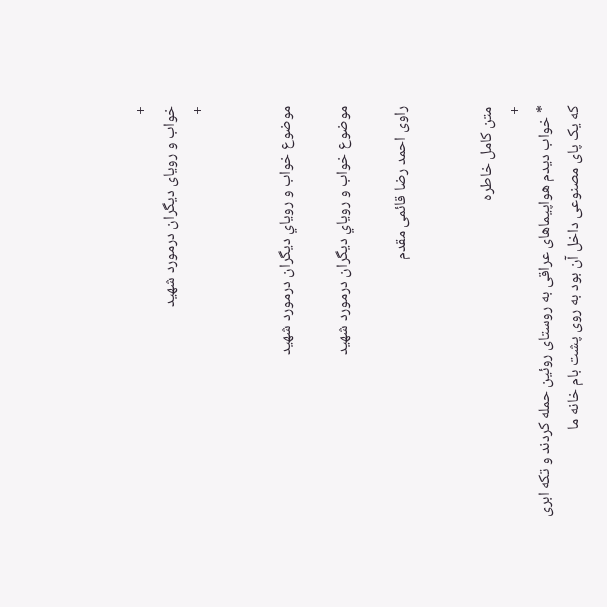+
خواب و رویای دیگران درمورد شهید
+


موضوع خواب و روياي ديگران درمورد شهيد

موضوع خواب و روياي ديگران درمورد شهيد

راوی احمد رضا قائمی مقدم


متن کامل خاطره
+
* خواب دیدم هواپیماهای عراقی به روستای روئین حمله کردند و تکه ابری که یک پای مصنوعی داخل آن بود به روی پشت بام خانه ما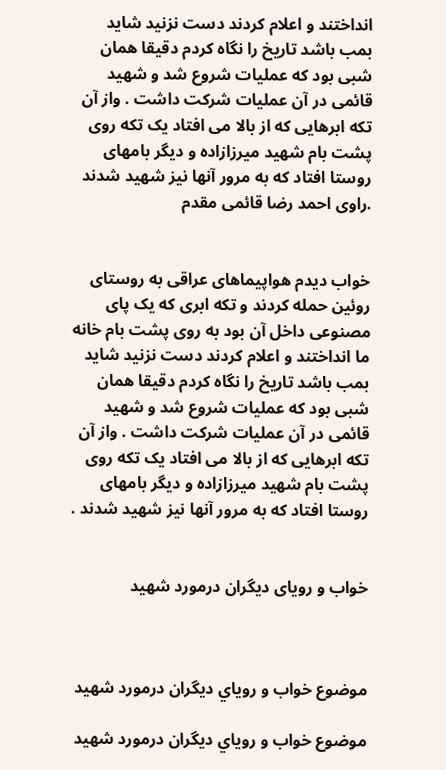انداختند و اعلام کردند دست نزنید شاید بمب باشد تاریخ را نگاه کردم دقیقا همان شبی بود که عملیات شروع شد و شهید قائمی در آن عملیات شرکت داشت . واز آن تکه ابرهایی که از بالا می افتاد یک تکه روی پشت بام شهید میرزازاده و دیگر بامهای روستا افتاد که به مرور آنها نیز شهید شدند .راوی احمد رضا قائمی مقدم


خواب دیدم هواپیماهای عراقی به روستای روئین حمله کردند و تکه ابری که یک پای مصنوعی داخل آن بود به روی پشت بام خانه ما انداختند و اعلام کردند دست نزنید شاید بمب باشد تاریخ را نگاه کردم دقیقا همان شبی بود که عملیات شروع شد و شهید قائمی در آن عملیات شرکت داشت . واز آن تکه ابرهایی که از بالا می افتاد یک تکه روی پشت بام شهید میرزازاده و دیگر بامهای روستا افتاد که به مرور آنها نیز شهید شدند .


خواب و رویای دیگران درمورد شهید



موضوع خواب و روياي ديگران درمورد شهيد

موضوع خواب و روياي ديگران درمورد شهيد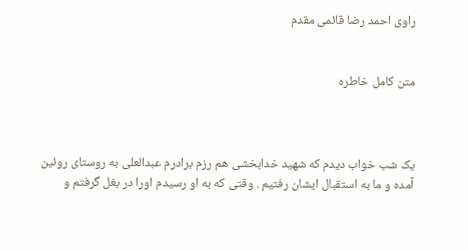راوی احمد رضا قائمی مقدم


متن کامل خاطره



یک شب خواب دیدم که شهید خدابخشی هم رزم برادرم عبدالعلی به روستای روئین آمده و ما به استقبال ایشان رفتیم . وقتی که به او رسیدم اورا در بغل گرفتم و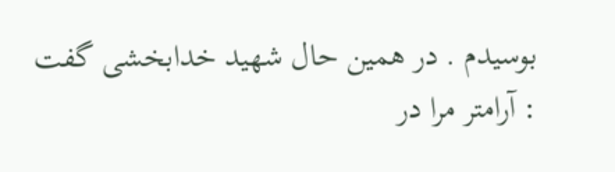بوسیدم . در همین حال شهید خدابخشی گفت : آرامتر مرا در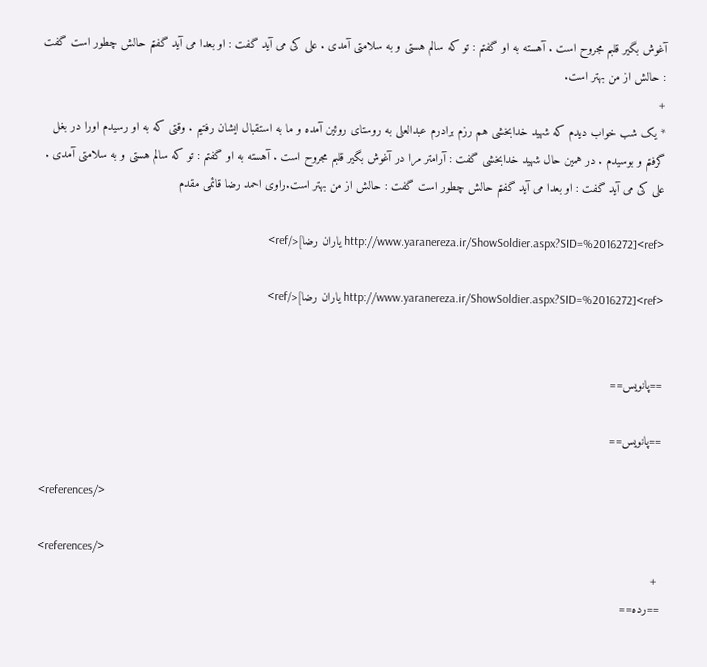آغوش بگیر قلبم مجروح است . آهسته به او گفتم : تو که سالم هستی و به سلامتی آمدی . علی کی می آید گفت : او بعدا می آید گفتم حالش چطور است گفت : حالش از من بهتر است.
+
* یک شب خواب دیدم که شهید خدابخشی هم رزم برادرم عبدالعلی به روستای روئین آمده و ما به استقبال ایشان رفتیم . وقتی که به او رسیدم اورا در بغل گرفتم و بوسیدم . در همین حال شهید خدابخشی گفت : آرامتر مرا در آغوش بگیر قلبم مجروح است . آهسته به او گفتم : تو که سالم هستی و به سلامتی آمدی . علی کی می آید گفت : او بعدا می آید گفتم حالش چطور است گفت : حالش از من بهتر است.راوی احمد رضا قائمی مقدم

<ref>[http://www.yaranereza.ir/ShowSoldier.aspx?SID=%2016272 یاران رضا]</ref>

<ref>[http://www.yaranereza.ir/ShowSoldier.aspx?SID=%2016272 یاران رضا]</ref>


==پانویس==

==پانویس==

<references/>

<references/>
 +
==رده==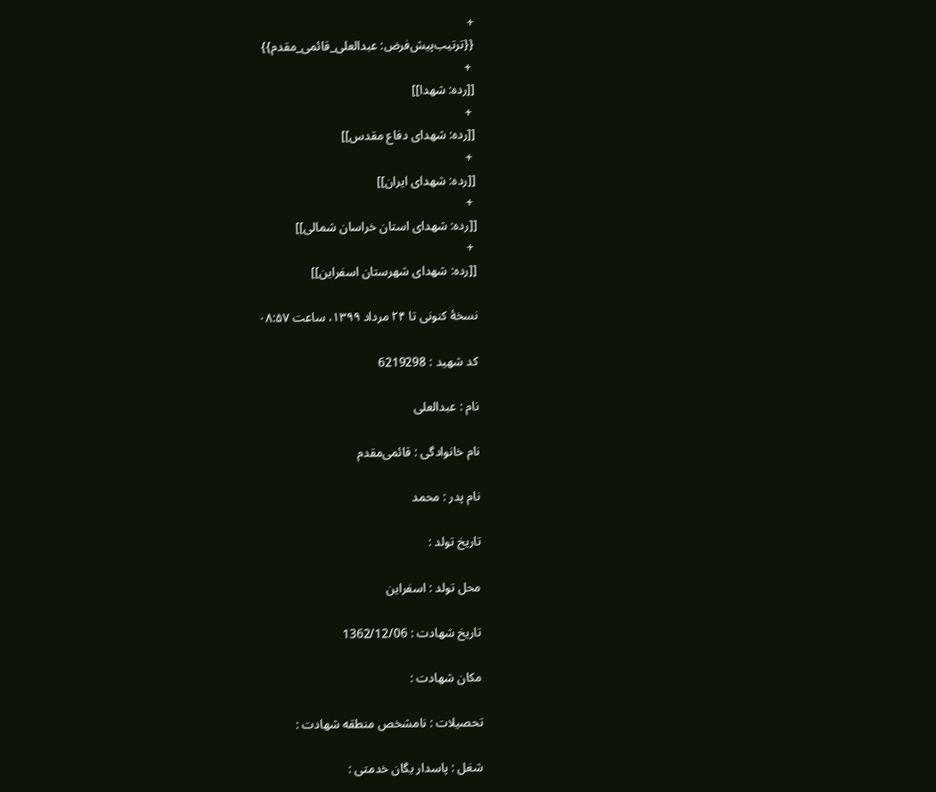+
{{ترتیب‌پیش‌فرض: عبدالعلی‌_قائمی‌_مقدم‌}}
 +
[[رده: شهدا]]
 +
[[رده: شهدای دفاع مقدس]]
 +
[[رده: شهدای ایران]]
 +
[[رده: شهدای استان خراسان شمالی]]
 +
[[رده: شهدای شهرستان اسفراین]]

نسخهٔ کنونی تا ۲۴ مرداد ۱۳۹۹، ساعت ۰۸:۵۷

کد شهید : 6219298

نام : عبدالعلی‌

نام خانوادگی : قائمی‌مقدم‌

نام پدر : محمد

تاریخ تولد :

محل تولد : اسفراین

تاریخ شهادت : 1362/12/06

مکان شهادت :

تحصیلات : نامشخص منطقه شهادت :

شغل : پاسدار یگان خدمتی :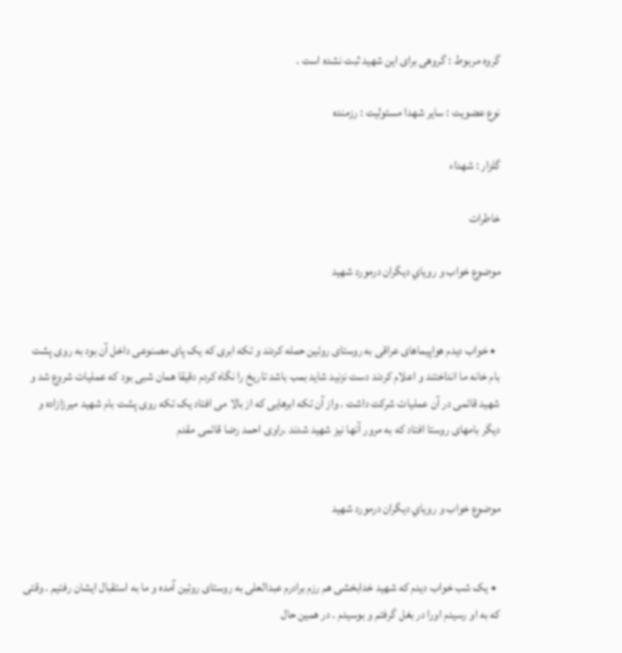گروه مربوط : گروهی برای این شهید ثبت نشده است .

نوع عضویت : سایر شهدا مسئولیت : رزمنده‌

گلزار : شهداء

خاطرات

موضوع خواب و روياي ديگران درمورد شهيد


  • خواب دیدم هواپیماهای عراقی به روستای روئین حمله کردند و تکه ابری که یک پای مصنوعی داخل آن بود به روی پشت بام خانه ما انداختند و اعلام کردند دست نزنید شاید بمب باشد تاریخ را نگاه کردم دقیقا همان شبی بود که عملیات شروع شد و شهید قائمی در آن عملیات شرکت داشت . واز آن تکه ابرهایی که از بالا می افتاد یک تکه روی پشت بام شهید میرزازاده و دیگر بامهای روستا افتاد که به مرور آنها نیز شهید شدند .راوی احمد رضا قائمی مقدم


موضوع خواب و روياي ديگران درمورد شهيد


  • یک شب خواب دیدم که شهید خدابخشی هم رزم برادرم عبدالعلی به روستای روئین آمده و ما به استقبال ایشان رفتیم . وقتی که به او رسیدم اورا در بغل گرفتم و بوسیدم . در همین حال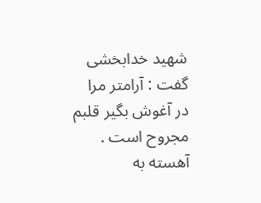شهید خدابخشی گفت : آرامتر مرا در آغوش بگیر قلبم مجروح است . آهسته به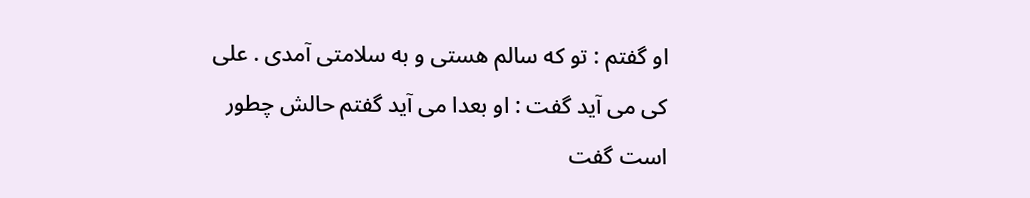او گفتم : تو که سالم هستی و به سلامتی آمدی . علی کی می آید گفت : او بعدا می آید گفتم حالش چطور است گفت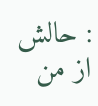: حالش از من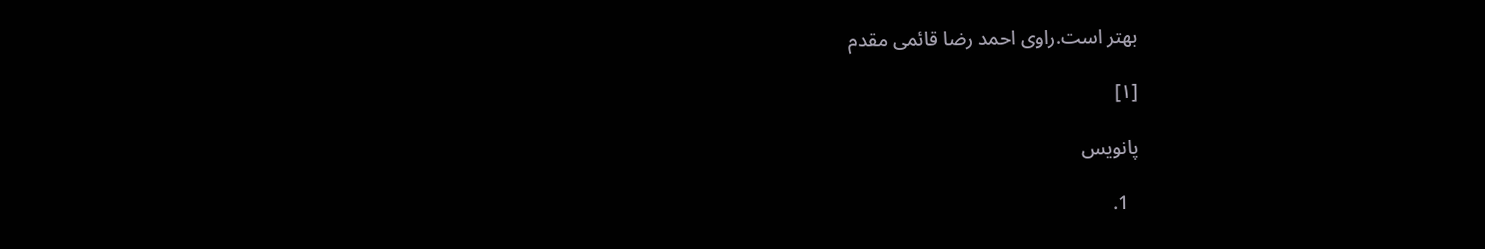بهتر است.راوی احمد رضا قائمی مقدم

[۱]

پانویس

  1.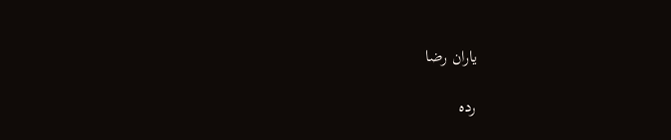یاران رضا

رده